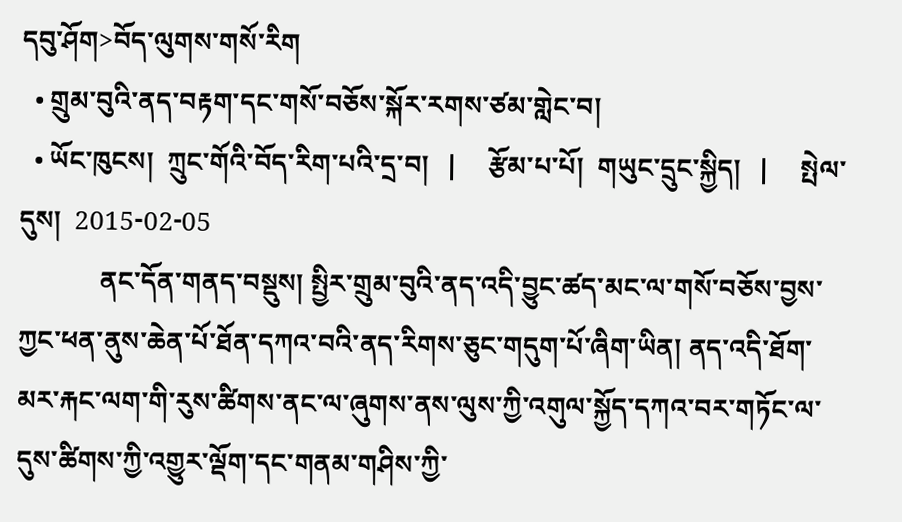དབུ་ཤོག>བོད་ལུགས་གསོ་རིག
  • གྲུམ་བུའི་ནད་བརྟག་དང་གསོ་བཅོས་སྐོར་རགས་ཙམ་གླེང་བ།
  • ཡོང་ཁུངས།  ཀྲུང་གོའི་བོད་རིག་པའི་དྲ་བ།   |     རྩོམ་པ་པོ།  གཡུང་དྲུང་སྐྱིད།   |     སྤེལ་དུས།  2015-02-05
            ནང་དོན་གནད་བསྡུས། སྤྱིར་གྲུམ་བུའི་ནད་འདི་བྱུང་ཚད་མང་ལ་གསོ་བཅོས་བྱས་ཀྱང་ཕན་ནུས་ཆེན་པོ་ཐོན་དཀའ་བའི་ནད་རིགས་ཅུང་གདུག་པོ་ཞིག་ཡིན། ནད་འདི་ཐོག་མར་རྐང་ལག་གི་རུས་ཚིགས་ནང་ལ་ཞུགས་ནས་ལུས་ཀྱི་འགུལ་སྐྱོད་དཀའ་བར་གཏོང་ལ་དུས་ཚིགས་ཀྱི་འགྱུར་ལྡོག་དང་གནམ་གཤིས་ཀྱི་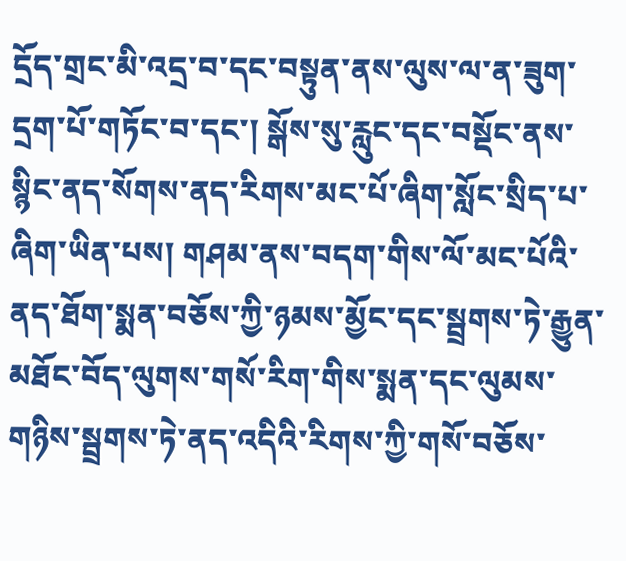དྲོད་གྲང་མི་འདྲ་བ་དང་བསྟུན་ནས་ལུས་ལ་ན་ཟུག་དྲག་པོ་གཏོང་བ་དང་། སྒོས་སུ་རླུང་དང་བསྡོང་ནས་སྙིང་ནད་སོགས་ནད་རིགས་མང་པོ་ཞིག་སློང་སྲིད་པ་ཞིག་ཡིན་པས། གཤམ་ནས་བདག་གིས་ལོ་མང་པོའི་ནད་ཐོག་སྨན་བཅོས་ཀྱི་ཉམས་མྱོང་དང་སྦྲགས་ཏེ་རྒྱུན་མཐོང་བོད་ལུགས་གསོ་རིག་གིས་སྨན་དང་ལུམས་གཉིས་སྦྲགས་ཏེ་ནད་འདིའི་རིགས་ཀྱི་གསོ་བཅོས་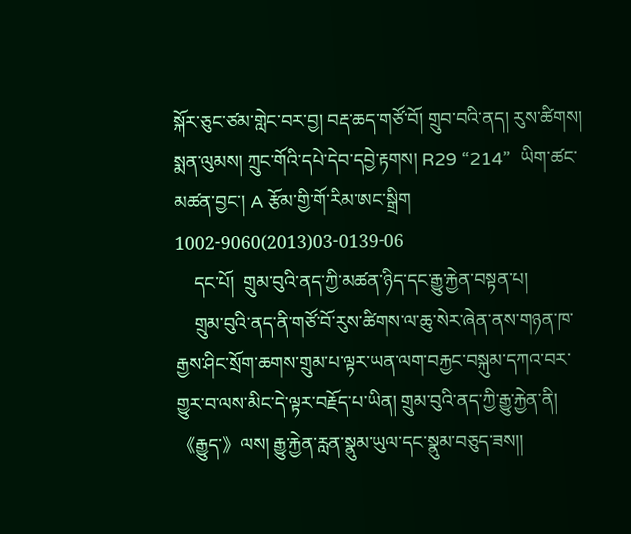སྐོར་ཅུང་ཙམ་གླེང་བར་བྱ། བརྡ་ཆད་གཙོ་བོ། གྲུབ་བའི་ནད། རུས་ཚིགས། སྨན་ལུམས། ཀྲུང་གོའི་དཔེ་དེབ་དབྱེ་རྟགས། R29 “214”  ཡིག་ཚང་མཚན་བྱང་། A རྩོམ་གྱི་གོ་རིམ་ཨང་སྒྲིག  1002-9060(2013)03-0139-06
    དང་པོ།  གྲུམ་བུའི་ནད་ཀྱི་མཚན་ཉིད་དང་རྒྱུ་རྐྱེན་བསྟན་པ།
    གྲུམ་བུའི་ནད་ནི་གཙོ་བོ་རུས་ཚིགས་ལ་ཆུ་སེར་ཞེན་ནས་གཉན་ཁ་རྒྱས་ཤིང་སྲོག་ཆགས་གྲུམ་པ་ལྟར་ཡན་ལག་བརྐྱང་བསྐུམ་དཀའ་བར་གྱུར་བ་ལས་མིང་དེ་ལྟར་བརྗོད་པ་ཡིན། གྲུམ་བུའི་ནད་ཀྱི་རྒྱུ་རྐྱེན་ནི།  《རྒྱུད་》ལས། རྒྱུ་རྐྱེན་རླན་སྣུམ་ཡུལ་དང་སྣུམ་བཅུད་ཟས།།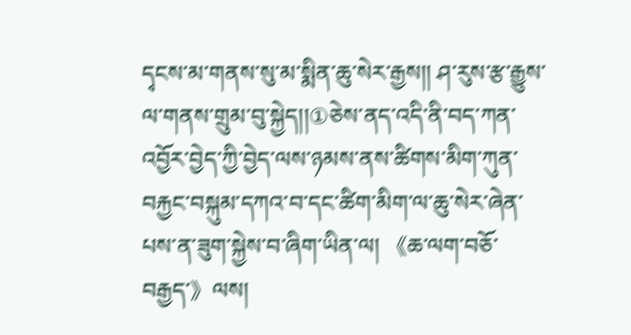དྭངས་མ་གནས་སུ་མ་སྨིན་ཆུ་སེར་རྒྱས།། ཤ་རུས་རྩ་རྒྱུས་ལ་གནས་གྲུམ་བུ་སྐྱེད།།①ཅེས་ནད་འདི་ནི་བད་ཀན་འབྱོར་བྱེད་ཀྱི་བྱེད་ལས་ཉམས་ནས་ཚིགས་མིག་ཀུན་བརྐྱང་བསྐུམ་དཀའ་བ་དང་ཚིག་མིག་ལ་ཆུ་སེར་ཞེན་པས་ན་ཟུག་སྐྱེས་བ་ཞིག་ཡིན་ལ། 《ཆ་ལག་བཅོ་བརྒྱད་》ལས།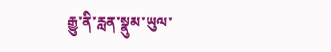རྒྱུ་ནི་རླན་སྣུམ་ཡུལ་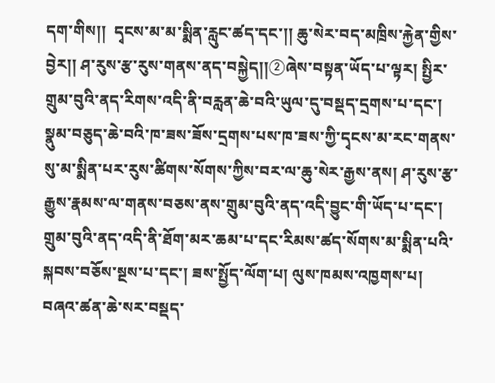དག་གིས།།  དྭངས་མ་མ་སྨིན་རླུང་ཚད་དང་།། ཆུ་སེར་བད་མཁྲིས་རྐྱེན་གྱིས་བྱེར།། ཤ་རུས་རྩ་རུས་གནས་ནད་བསྐྱེད།།②ཞེས་བསྟན་ཡོད་པ་ལྟར། སྤྱིར་གྲུམ་བུའི་ནད་རིགས་འདི་ནི་བརླན་ཆེ་བའི་ཡུལ་དུ་བསྡད་དྲགས་པ་དང་། སྣུམ་བཅུད་ཆེ་བའི་ཁ་ཟས་ཟོས་དྲགས་པས་ཁ་ཟས་ཀྱི་དྭངས་མ་རང་གནས་སུ་མ་སྨིན་པར་རུས་ཚིགས་སོགས་ཀྱིས་བར་ལ་ཆུ་སེར་རྒྱས་ནས། ཤ་རུས་རྩ་རྒྱུས་རྣམས་ལ་གནས་བཅས་ནས་གྲུམ་བུའི་ནད་འདི་བྱུང་གི་ཡོད་པ་དང་།  གྲུམ་བུའི་ནད་འདི་ནི་ཐོག་མར་ཆམ་པ་དང་རིམས་ཚད་སོགས་མ་སྨིན་པའི་སྐབས་བཅོས་སྔས་པ་དང་། ཟས་སྤྱོད་ལོག་པ། ལུས་ཁམས་འཁྱགས་པ། བཞའ་ཚན་ཆེ་སར་བསྡད་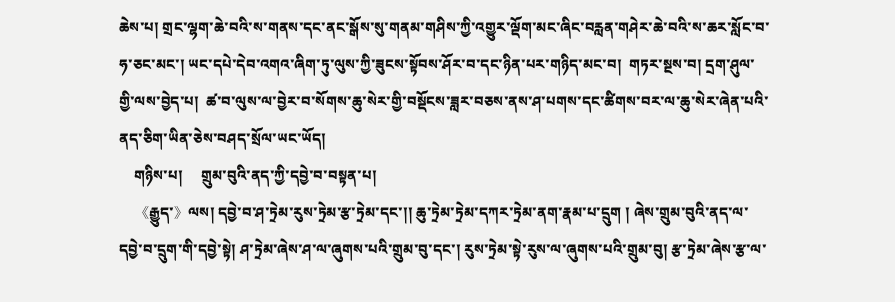ཆེས་པ། གྲང་ལྷག་ཆེ་བའི་ས་གནས་དང་ནང་སྒོས་སུ་གནམ་གཤིས་ཀྱི་འགྱུར་ལྡོག་མང་ཞིང་བརླན་གཤེར་ཆེ་བའི་ས་ཆར་སློང་བ་ཧ་ཅང་མང་། ཡང་དཔེ་དེབ་འགའ་ཞིག་ཏུ་ལུས་ཀྱི་ཟུངས་སྟོབས་ཤོར་བ་དང་ཉིན་པར་གཉིད་མང་བ།  གཏར་སྔས་བ། དྲག་ཤུལ་གྱི་ལས་བྱེད་པ།  ཚ་བ་ལུས་ལ་བྱེར་བ་སོགས་ཆུ་སེར་གྱི་བསྡོངས་ཟླར་བཅས་ནས་ཤ་པགས་དང་ཚིགས་བར་ལ་ཆུ་སེར་ཞེན་པའི་ནད་ཅིག་ཡིན་ཅེས་བཤད་སྲོལ་ཡང་ཡོད།
    གཉིས་པ།     གྲུམ་བུའི་ནད་ཀྱི་དབྱེ་བ་བསྟན་པ།
    《རྒྱུད་》ལས། དབྱེ་བ་ཤ་ཏྲེམ་རུས་ཏྲེམ་རྩ་ཏྲེམ་དང་།། ཆུ་ཏྲེམ་ཏྲེམ་དཀར་ཏྲེམ་ནག་རྣམ་པ་དྲུག ། ཞེས་གྲུམ་བུའི་ནད་ལ་དབྱེ་བ་དྲུག་གི་དབྱེ་སྟེ། ཤ་ཏྲེམ་ཞེས་ཤ་ལ་ཞུགས་པའི་གྲུམ་བུ་དང་། རུས་ཏྲེམ་སྟེ་རུས་ལ་ཞུགས་པའི་གྲུམ་བུ། རྩ་ཏྲེམ་ཞེས་རྩ་ལ་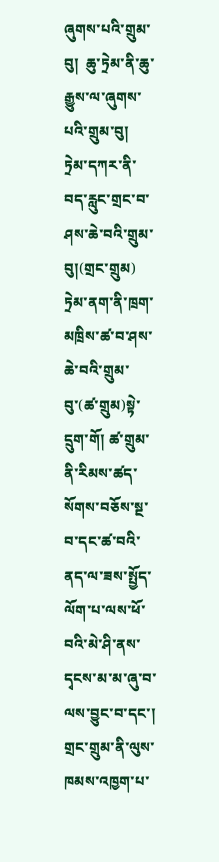ཞུགས་པའི་གྲུམ་བུ།  ཆུ་ཏྲེམ་ནི་ཆུ་རྒྱུས་ལ་ཞུགས་པའི་གྲུམ་བུ།  ཏྲེམ་དཀར་ནི་བད་རླུང་གྲང་བ་ཤས་ཆེ་བའི་གྲུམ་བུ།(གྲང་གྲུམ)  ཏྲེམ་ནག་ནི་ཁྲག་མཁྲིས་ཚ་བ་ཤས་ཆེ་བའི་གྲུམ་བུ་(ཚ་གྲུམ)སྟེ་དྲུག་གོ། ཚ་གྲུམ་ནི་རིམས་ཚད་སོགས་བཅོས་སྔ་བ་དང་ཚ་བའི་ནད་ལ་ཟས་སྤྱོད་ལོག་པ་ལས་ཕོ་བའི་མེ་ཤི་ནས་དྭངས་མ་མ་ཞུ་བ་ལས་བྱུང་བ་དང་།  གྲང་གྲུམ་ནི་ལུས་ཁམས་འཁྱག་པ་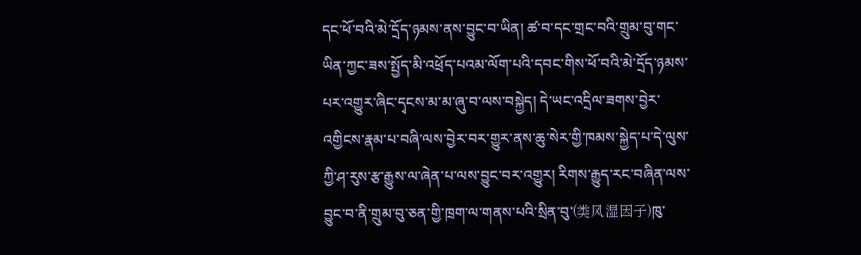དང་ཕོ་བའི་མེ་དྲོད་ཉམས་ནས་བྱུང་བ་ཡིན། ཚ་བ་དང་གྲང་བའི་གྲུམ་བུ་གང་ཡིན་ཀྱང་ཟས་སྤྱོད་མི་འཕྲོད་པའམ་ལོག་པའི་དབང་གིས་ཕོ་བའི་མེ་དྲོད་ཉམས་པར་འགྱུར་ཞིང་དྭངས་མ་མ་ཞུ་བ་ལས་བསྐྱེད། དེ་ཡང་འདྲིལ་ཟགས་བྱེར་འགྱིངས་རྣམ་པ་བཞི་ལས་བྱེར་བར་གྱུར་ནས་ཆུ་སེར་གྱི་ཁམས་སྐྱེད་པ་དེ་ལུས་ཀྱི་ཤ་རུས་རྩ་རྒྱུས་ལ་ཞེན་པ་ལས་བྱུང་བར་འགྱུར། རིགས་རྒྱུད་རང་བཞིན་ལས་བྱུང་བ་ནི་གྲུམ་བུ་ཅན་གྱི་ཁྲག་ལ་གནས་པའི་སྲིན་བུ་(类风湿因子)ཁུ་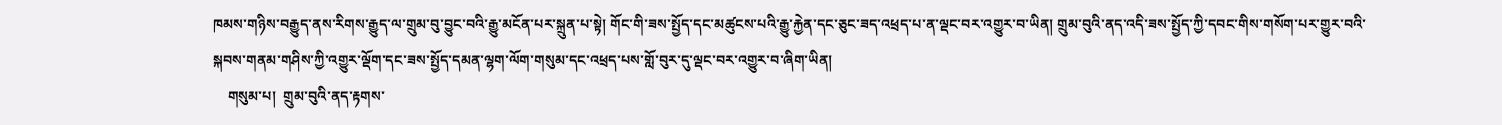ཁམས་གཉིས་བརྒྱུད་ནས་རིགས་རྒྱུད་ལ་གྲུམ་བུ་བྱུང་བའི་རྒྱུ་མངོན་པར་སྐྲུན་པ་སྟེ། གོང་གི་ཟས་སྤྱོད་དང་མཚུངས་པའི་རྒྱུ་རྐྱེན་དང་ཅུང་ཟད་འཕྲད་པ་ན་ལྡང་བར་འགྱུར་བ་ཡིན། གྲུམ་བུའི་ནད་འདི་ཟས་སྤྱོད་ཀྱི་དབང་གིས་གསོག་པར་གྱུར་བའི་སྐབས་གནམ་གཤིས་ཀྱི་འགྱུར་ལྡོག་དང་ཟས་སྤྱོད་དམན་ལྷག་ལོག་གསུམ་དང་འཕྲད་པས་གློ་བུར་དུ་ལྡང་བར་འགྱུར་བ་ཞིག་ཡིན།
    གསུམ་པ།  གྲུམ་བུའི་ནད་རྟགས་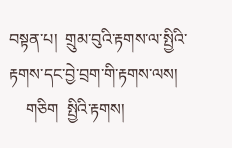བསྟན་པ།  གྲུམ་བུའི་རྟགས་ལ་སྤྱིའི་རྟགས་དང་བྱེ་བྲག་གི་རྟགས་ལས།
    གཅིག  སྤྱིའི་རྟགས།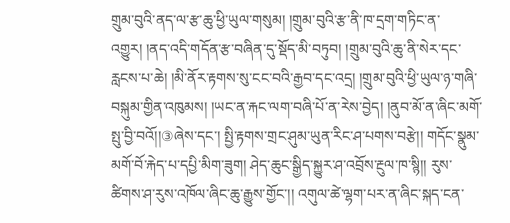གྲུམ་བུའི་ནད་ལ་རྩ་ཆུ་ཕྱི་ཡུལ་གསུམ། །གྲུམ་བུའི་རྩ་ནི་ཁ་དྲག་གཏིང་ན་འགྱུར། །ནད་འདི་གདོན་རྩ་བཞིན་དུ་སྡོད་མི་བཏུབ། །གྲུམ་བུའི་ཆུ་ནི་སེར་དང་རླངས་པ་ཆེ། །མི་ནོར་རྟགས་སུ་ངང་བའི་རྒྱབ་དང་འདྲ། །གྲུམ་བུའི་ཕྱི་ཡུལ་ཉ་གཞི་བསྐུམ་གྱིན་འཁུམས། །ཡང་ན་རྐང་ལག་བཞི་པོ་ན་རེས་བྱེད། །ནུབ་མོ་ན་ཞིང་མགོ་སྤུ་བྱི་བའོ།།③ཞེས་དང་། སྤྱི་རྟགས་གྲང་ཤུམ་ཡུན་རིང་ཤ་པགས་བརྩེ།། གདོང་སྣུམ་མགོ་བོ་རྐེད་པ་དཔྱི་མིག་ཟུག། ཤེད་ཆུང་སྒྱིད་སྐྱུར་ཤ་འབྲོས་རྔུལ་ཁ་སྙི།། རུས་ཚིགས་ཤ་རུས་འཁོལ་ཞིང་ཆུ་རྒྱུས་གྱོང་།། འགུལ་ཚེ་ལྷག་པར་ན་ཞིང་སྐད་ངན་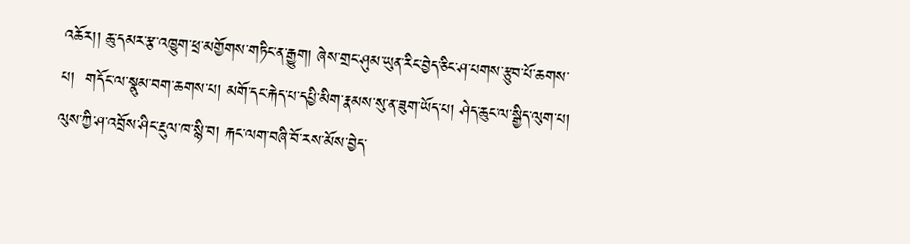འཆོར།། ཆུ་དམར་རྩ་འཁྱུག་ཕྲ་མགྱོགས་གཏིང་ན་རྒྱུག། ཞེས་གྲང་ཤུམ་ཡུན་རིང་བྱེད་ཅིང་ཤ་པགས་རྩུབ་པོ་ཆགས་པ།  གདོང་ལ་སྣུམ་བག་ཆགས་པ། མགོ་དང་རྐེད་པ་དཔྱི་མིག་རྣམས་སུ་ན་ཟུག་ཡོད་པ། ཤེད་ཆུང་ལ་སྒྱིད་ལུག་པ། ལུས་ཀྱི་ཤ་འབྲོས་ཤིང་རྔུལ་ཁ་སྙི་བ། རྐང་ལག་བཞི་བོ་རས་མོས་བྱེད་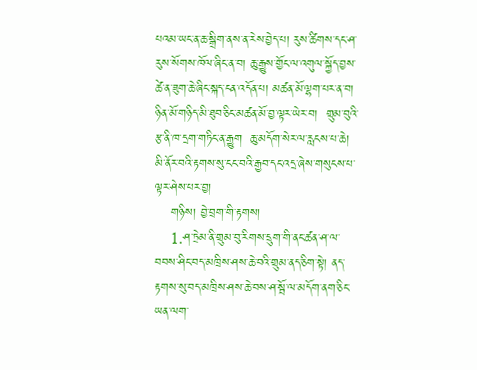པའམ་ཡང་ན་ཆ་སྒྲིག་ནས་ན་རེས་བྱེད་པ། རུས་ཚིགས་དང་ཤ་རུས་སོགས་ཁོལ་ཞིང་ན་བ། ཆུ་རྒྱུས་གྱོང་ལ་འགུལ་སྐྱོད་བྱས་ཚེ་ན་ཟུག་ཆེ་ཞིང་སྐད་ངན་འདོན་པ། མཚན་མོ་ལྷག་པར་ན་བ། ཉིན་མོ་གཉིད་མི་ཐུབ་ཅིང་མཚན་མོ་བྱ་ལྟར་ཡེར་བ།  གྲུམ་བུའི་རྩ་ནི་ཁ་དྲག་གཏིང་ན་རྒྱུག  ཆུ་མདོག་སེར་ལ་རླངས་པ་ཆེ།  མི་ནོར་བའི་རྟགས་སུ་ངང་བའི་རྒྱབ་དང་འདྲ་ཞེས་གསུངས་པ་ལྟར་ཤེས་པར་བྱ།
    གཉིས། བྱེ་བྲག་གི་རྟགས།
    1.ཤ་ཏྲེམ་ནི་གྲུམ་བུ་རིགས་དྲུག་གི་ནང་ཚན་ཤ་ལ་བབས་ཤིང་བད་མཁྲིས་ཤས་ཆེ་བའི་གྲུམ་ནད་ཅིག་སྟེ། ནད་རྟགས་སུ་བད་མཁྲིས་ཤས་ཆེ་བས་ཤ་སྦོ་ལ་མདོག་ནག་ཅིང་ཡན་ལག་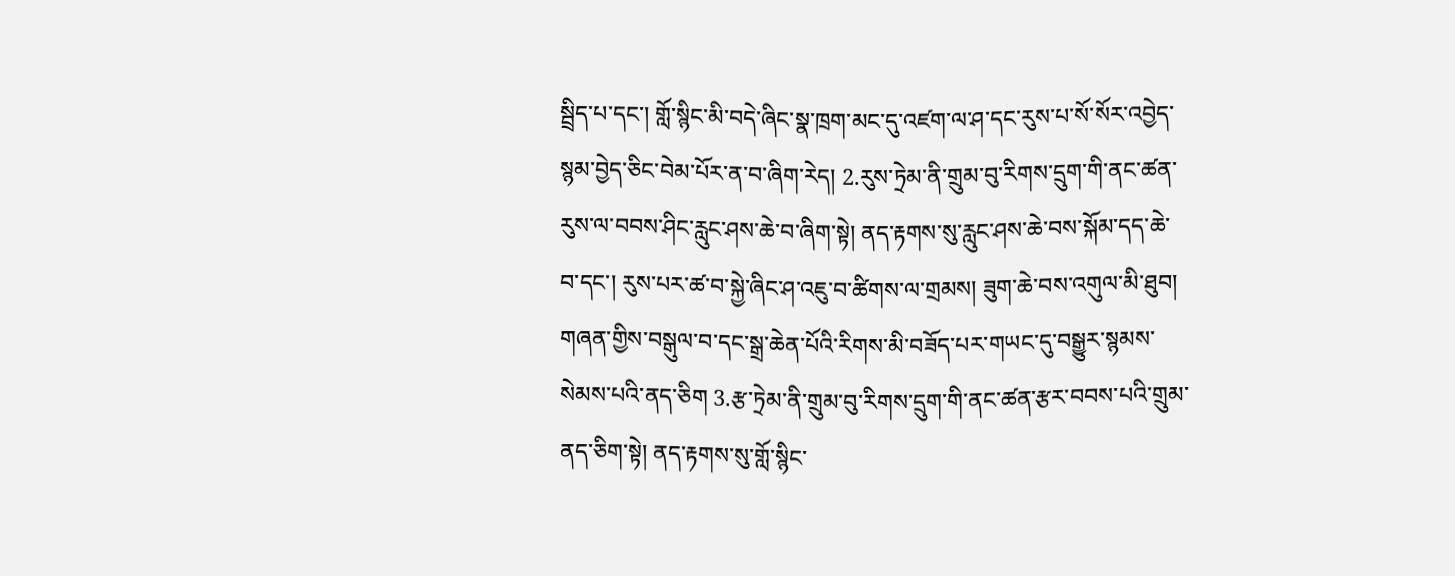སྦྲིད་པ་དང་། གློ་སྙིང་མི་བདེ་ཞིང་སྣ་ཁྲག་མང་དུ་འཛག་ལ་ཤ་དང་རུས་པ་སོ་སོར་འབྱེད་སྙམ་བྱེད་ཅིང་བེམ་པོར་ན་བ་ཞིག་རེད། 2.རུས་ཏྲེམ་ནི་གྲུམ་བུ་རིགས་དྲུག་གི་ནང་ཚན་རུས་ལ་བབས་ཤིང་རླུང་ཤས་ཆེ་བ་ཞིག་སྟེ། ནད་རྟགས་སུ་རླུང་ཤས་ཆེ་བས་སྐོམ་དད་ཆེ་བ་དང་། རུས་པར་ཚ་བ་སྐྱེ་ཞིང་ཤ་འཇུ་བ་ཚིགས་ལ་གྲམས། ཟུག་ཆེ་བས་འགུལ་མི་ཐུབ། གཞན་གྱིས་བསྒུལ་བ་དང་སྒྲ་ཆེན་པོའི་རིགས་མི་བཟོད་པར་གཡང་དུ་བསྒྱུར་སྙམས་སེམས་པའི་ནད་ཅིག 3.རྩ་ཏྲེམ་ནི་གྲུམ་བུ་རིགས་དྲུག་གི་ནང་ཚན་རྩར་བབས་པའི་གྲུམ་ནད་ཅིག་སྟེ། ནད་རྟགས་སུ་གློ་སྙིང་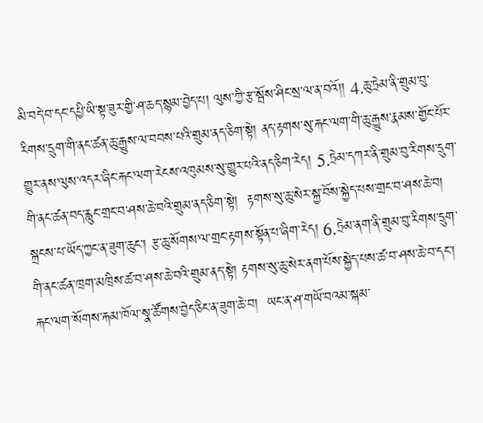མི་བདེ་བ་དང་དཔྱི་ཡི་སྟ་ཟུར་གྱི་ཤ་ཆད་སྙམ་བྱེད་པ། ལུས་ཀྱི་རྩ་སྦོས་ཤིང་སྲ་ལ་ན་བའོ།། 4.ཆུ་ཏྲེམ་ནི་གྲུམ་བུ་རིགས་དྲུག་གི་ནང་ཚན་ཆུ་རྒྱུས་ལ་བབས་པའི་གྲུམ་ནད་ཅིག་སྟེ། ནད་རྟགས་སུ་རྐང་ལག་གི་ཆུ་རྒྱུས་རྣམས་གྱོང་པོར་གྱུར་ནས་ལུས་འདར་ཞིང་རྐང་ལག་རེངས་འཁུམས་སུ་གྱུར་པའི་ནད་ཅིག་རེད། 5.ཏྲེམ་དཀར་ནི་གྲུམ་བུ་རིགས་དྲུག་གི་ནང་ཚན་བད་རླུང་གྲང་བ་ཤས་ཆེ་བའི་གྲུམ་ནད་ཅིག་སྟེ།  རྟགས་སུ་ཆུ་སེར་སྐྱ་བོས་སྐྱེད་པས་གྲང་བ་ཤས་ཆེ་བ།  སྐྲངས་པ་ཡོད་ཀྱང་ན་ཟུག་ཆུང་། རྩ་ཆུ་སོགས་ལ་གྲང་རྟགས་སྟོན་པ་ཞིག་རེད། 6.ཏྲེམ་ནག་ནི་གྲུམ་བུ་རིགས་དྲུག་གི་ནང་ཚན་ཁྲག་མཁྲིས་ཚ་བ་ཤས་ཆེ་བའི་གྲུམ་ནད་སྟེ། རྟགས་སུ་ཆུ་སེར་ནག་པོས་སྐྱེད་པས་ཚ་བ་ཤས་ཆེ་བ་དང་། རྐང་ལག་སོགས་རྐམ་ཁོལ་སྣ་ཚོགས་བྱེད་ཅིང་ན་ཟུག་ཆེ་བ།  ཡང་ན་ཤ་གཡོ་བའམ་སྐམ་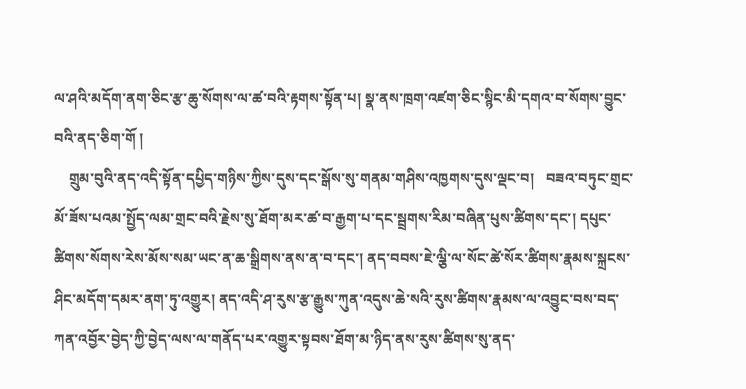ལ་ཤའི་མདོག་ནག་ཅིང་རྩ་ཆུ་སོགས་ལ་ཚ་བའི་རྟགས་སྟོན་པ། སྣ་ནས་ཁྲག་འཛག་ཅིང་སྙིང་མི་དགའ་བ་སོགས་བྱུང་བའི་ནད་ཅིག་གོ །
    གྲུམ་བུའི་ནད་འདི་སྟོན་དཔྱིད་གཉིས་ཀྱིས་དུས་དང་སྒོས་སུ་གནམ་གཤིས་འཁྱགས་དུས་ལྡང་བ།   བཟའ་བཏུང་གྲང་མོ་ཟོས་པའམ་སྤྱོད་ལམ་གྲང་བའི་རྗེས་སུ་ཐོག་མར་ཚ་བ་རྒྱག་པ་དང་སྦྲགས་རིམ་བཞིན་པུས་ཚིགས་དང་། དཔུང་ཚིགས་སོགས་རེས་མོས་སམ་ཡང་ན་ཆ་སྒྲིགས་ནས་ན་བ་དང་། ནད་བབས་ཇེ་ལྕི་ལ་སོང་ཚེ་སོར་ཚིགས་རྣམས་སྐྲངས་ཤིང་མདོག་དམར་ནག་ཏུ་འགྱུར། ནད་འདི་ཤ་རུས་རྩ་རྒྱུས་ཀུན་འདུས་ཆེ་སའི་རུས་ཚིགས་རྣམས་ལ་འབྱུང་བས་བད་ཀན་འབྱོར་བྱེད་ཀྱི་བྱེད་ལས་ལ་གནོད་པར་འགྱུར་སྟབས་ཐོག་མ་ཉིད་ནས་རུས་ཚིགས་སུ་ནད་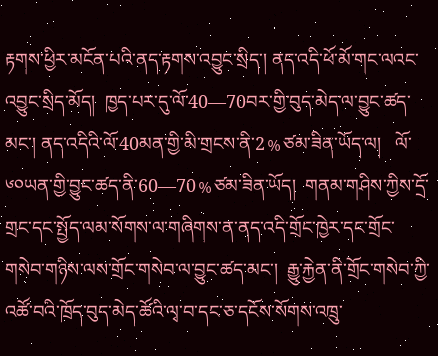རྟགས་ཕྱིར་མངོན་པའི་ནད་རྟགས་འབྱུང་སྲིད་། ནད་འདི་ཕོ་མོ་གང་ལའང་འབྱུང་སྲིད་མོད།  ཁྱད་པར་དུ་ལོ་40—70བར་གྱི་བུད་མེད་ལ་བྱུང་ཚད་མང་། ནད་འདིའི་ལོ་40མན་གྱི་མི་གྲངས་ནི་2﹪ཙམ་ཟིན་ཡོད་ལ།   ལོ་༦༠ཡན་གྱི་བྱུང་ཚད་ནི་60—70﹪ཙམ་ཟིན་ཡོད།  གནམ་གཤིས་ཀྱིས་དྲོ་གྲང་དང་སྤྱོད་ལམ་སོགས་ལ་གཞིགས་ན་ནད་འདི་གྲོང་ཁྱེར་དང་གྲོང་གསེབ་གཉིས་ལས་གྲོང་གསེབ་ལ་བྱུང་ཚད་མང་།  རྒྱུ་རྐྱེན་ནི་གྲོང་གསེབ་ཀྱི་འཚོ་བའི་ཁྲོད་བུད་མེད་ཚོའི་ལྭ་བ་དང་ཅ་དངོས་སོགས་འཁྲུ་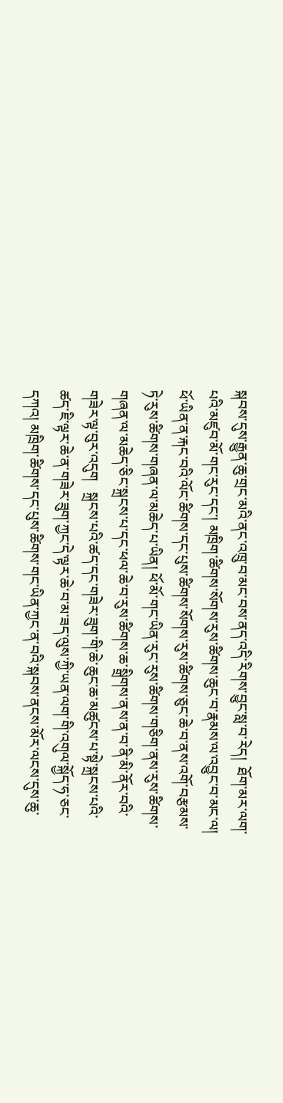སྐབས་དུས་རྒྱུན་ཆུ་གྲང་མའི་ནང་འཁྲུ་བ་མང་བས་ནད་འདི་རིགས་བྱུང་སླ་བ་རེད།  ཐོག་མར་ལག་པའི་མཛུབ་མོ་གང་རུང་དང་། མཁྲིག་ཚིགས་སོགས་རུས་ཚིགས་ཆུང་བ་རྣམས་ལ་འབྱུང་བ་མང་ལ། ཕོ་ཡིན་ན་རྐང་བའི་ལོང་ཚིགས་དང་པུས་ཚིགས་སོགས་རུས་ཚིགས་ཅུང་ཆེ་བ་ནས་འགོ་བརྩམས་ཏེ་རུས་ཚིགས་གཞན་ལ་མཆེད་པ་ཡིན། ཕོ་མོ་གང་ཡིན་རུང་རུས་ཚིགས་གཅིག་ནས་རུས་ཚིགས་གཞན་ལ་མཆེད་ཅིང་སྐྲངས་པ་དང་ཕལ་ཆེ་བ་རུས་ཚིགས་ཆ་སྒྲིགས་ནས་ན་བ་ནི་མི་ནོར་བའི་གཟེར་ལྟ་བུར་འདུག   སྐྲངས་པའི་ཚད་དང་གཟེར་ཟུག་གི་ཆེ་ཆུང་ཆ་མཚུངས་པ་སྟེ་སྐྲངས་པའི་ཚད་ཇི་ལྟར་ཆེ་ན་གཟེར་ཟུག་ཀྱང་དེ་ལྟར་ཆེ་བ་མ་ཟད་ལུས་ཀྱི་ཡན་ལག་གི་འགུལ་སྐྱོད་ཧ་ཅང་དཀའ། མཁྲིག་ཚིགས་དང་པུས་ཚིགས་གང་ཡིན་ཀྱང་ན་བའི་སྐབས་ནངས་མོར་ལངས་དུས་ཆུ་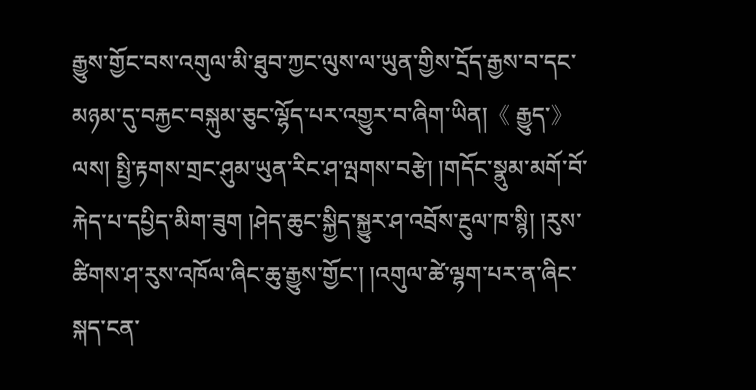རྒྱུས་གྱོང་བས་འགུལ་མི་ཐུབ་ཀྱང་ལུས་ལ་ཡུན་གྱིས་དྲོད་རྒྱས་བ་དང་མཉམ་དུ་བརྐྱང་བསྐུམ་ཅུང་ལྷོད་པར་འགྱུར་བ་ཞིག་ཡིན།《 རྒྱུད་》ལས། སྤྱི་རྟགས་གྲང་ཤུམ་ཡུན་རིང་ཤ་ལྤགས་བརྩེ། །གདོང་སྣུམ་མགོ་བོ་རྐེད་པ་དཔྱིད་མིག་ཟུག །ཤེད་ཆུང་སྐྱིད་སྐྱུར་ཤ་འབྲོས་རྔུལ་ཁ་སྙི། །རུས་ཚིགས་ཤ་རུས་འཁོལ་ཞིང་ཆུ་རྒྱུས་གྱོང་། །འགུལ་ཚེ་ལྷག་པར་ན་ཞིང་སྐད་ངན་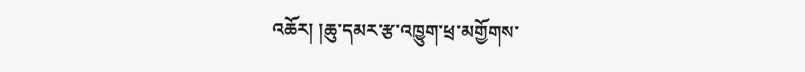འཆོར། །ཆུ་དམར་རྩ་འཁྱུག་ཕྲ་མགྱོགས་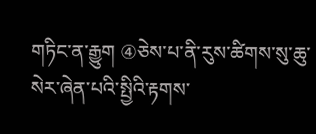གཏིང་ན་རྒྱུག ④ཅེས་པ་ནི་རུས་ཚིགས་སུ་ཆུ་སེར་ཞེན་པའི་སྤྱིའི་རྟགས་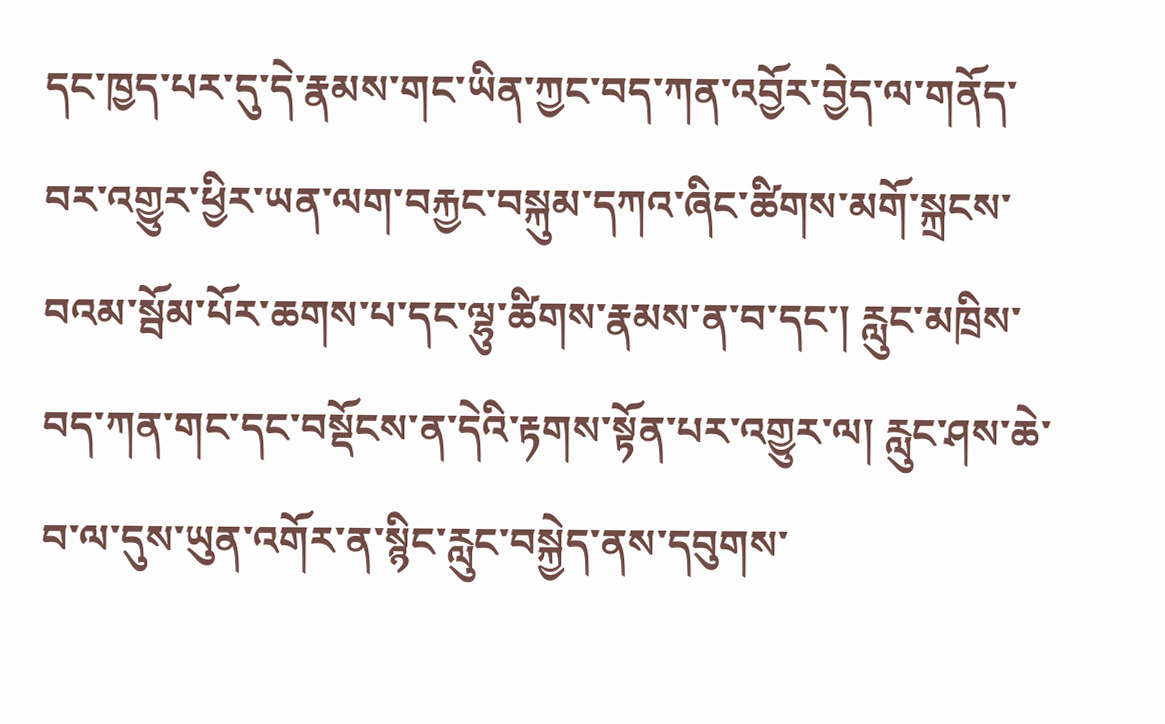དང་ཁྱད་པར་དུ་དེ་རྣམས་གང་ཡིན་ཀྱང་བད་ཀན་འབྱོར་བྱེད་ལ་གནོད་བར་འགྱུར་ཕྱིར་ཡན་ལག་བརྐྱང་བསྐུམ་དཀའ་ཞིང་ཚིགས་མགོ་སྐྲངས་བའམ་སྦོམ་པོར་ཆགས་པ་དང་ལྷུ་ཚིགས་རྣམས་ན་བ་དང་། རླུང་མཁྲིས་བད་ཀན་གང་དང་བསྡོངས་ན་དེའི་རྟགས་སྟོན་པར་འགྱུར་ལ། རླུང་ཤས་ཆེ་བ་ལ་དུས་ཡུན་འགོར་ན་སྙིང་རླུང་བསྐྱེད་ནས་དབུགས་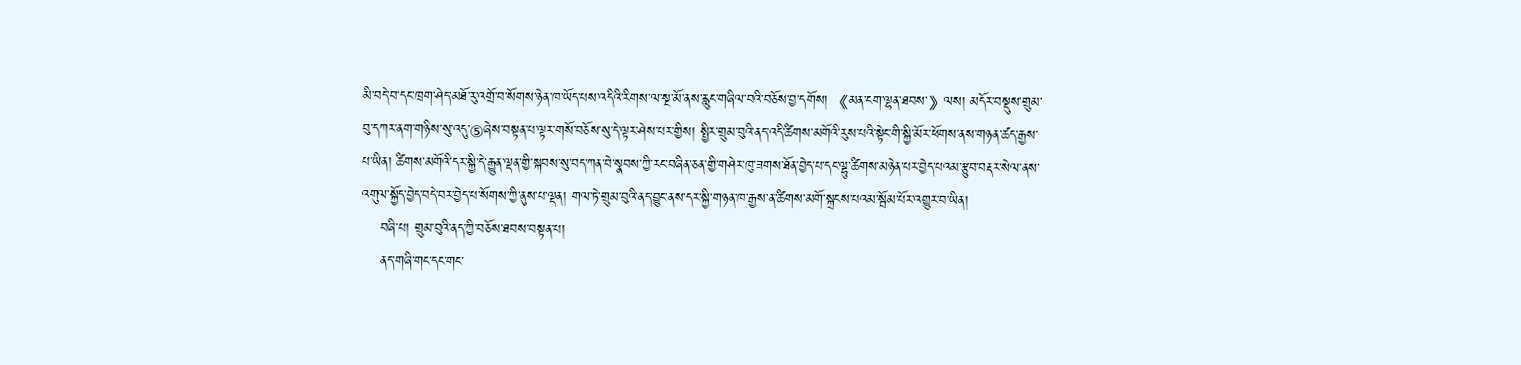མི་བདེ་བ་དང་ཁྲག་ཤེད་མཐོ་རུ་འགྲོ་བ་སོགས་ཉེན་ཁ་ཡོད་པས་འདིའི་རིགས་ལ་སྔ་མོ་ནས་རླུང་གཞིལ་བའི་བཅོས་བྱ་དགོས། 《མན་ངག་ལྷན་ཐབས་》ལས། མདོར་བསྡུས་གྲུམ་བུ་དཀར་ནག་གཉིས་སུ་འདུ་⑤ཞེས་བསྟན་པ་ལྟར་གསོ་བཅོས་སུ་དེ་ལྟར་ཤེས་པར་གྱིས། སྤྱིར་གྲུམ་བུའི་ནད་འདི་ཚིགས་མགོའི་རུས་པའི་སྟེང་གི་སྐྱི་མོར་ཕོགས་ནས་གཉན་ཚད་རྒྱས་པ་ཡིན། ཚིགས་མགོའི་དར་སྐྱི་དེ་རྒྱུན་ལྡན་གྱི་སྐབས་སུ་བད་ཀན་བེ་སྣབས་ཀྱི་རང་བཞིན་ཅན་གྱི་གཤེར་ཁུ་ཟགས་ཐོན་བྱེད་པ་དང་ལྷུ་ཚིགས་མཉེན་པར་བྱེད་པའམ་རྩུབ་བརྡར་སེལ་ནས་འགུལ་སྐྱོད་བྱེད་བདེ་བར་བྱེད་པ་སོགས་ཀྱི་ནུས་པ་ལྡན། གལ་ཏེ་གྲུམ་བུའི་ནད་བྱུང་ནས་དར་སྐྱི་གཉན་ཁ་རྒྱས་ན་ཚིགས་མགོ་སྐྲངས་པའམ་སྦོམ་པོར་འགྱུར་བ་ཡིན།
    བཞི་པ། གྲུམ་བུའི་ནད་ཀྱི་བཅོས་ཐབས་བསྟན་པ།
    ནད་གཞི་གང་དང་གང་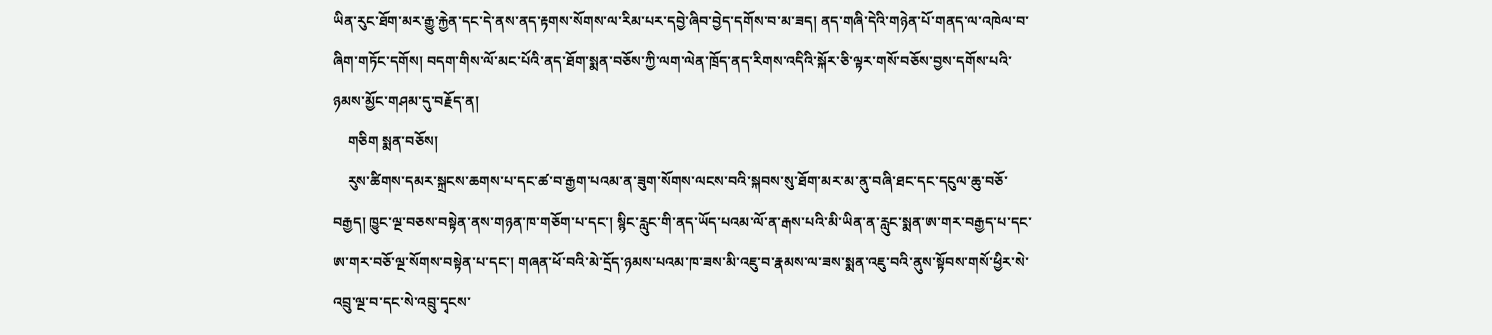ཡིན་རུང་ཐོག་མར་རྒྱུ་རྐྱེན་དང་དེ་ནས་ནད་རྟགས་སོགས་ལ་རིམ་པར་དབྱེ་ཞིབ་བྱེད་དགོས་བ་མ་ཟད། ནད་གཞི་དེའི་གཉེན་པོ་གནད་ལ་འཁེལ་བ་ཞིག་གཏོང་དགོས། བདག་གིས་ལོ་མང་པོའི་ནད་ཐོག་སྨན་བཅོས་ཀྱི་ལག་ལེན་ཁྲོད་ནད་རིགས་འདིའི་སྐོར་ཅི་ལྟར་གསོ་བཅོས་བྱས་དགོས་པའི་ཉམས་མྱོང་གཤམ་དུ་བརྗོད་ན།
    གཅིག སྨན་བཅོས།
    རུས་ཚིགས་དམར་སྐྲངས་ཆགས་པ་དང་ཚ་བ་རྒྱག་པའམ་ན་ཟུག་སོགས་ལངས་བའི་སྐབས་སུ་ཐོག་མར་མ་ནུ་བཞི་ཐང་དང་དངུལ་ཆུ་བཅོ་བརྒྱད། ཁྱུང་ལྔ་བཅས་བསྟེན་ནས་གཉན་ཁ་གཅོག་པ་དང་། སྙིང་རླུང་གི་ནད་ཡོད་པའམ་ལོ་ན་རྒས་པའི་མི་ཡིན་ན་རླུང་སྨན་ཨ་གར་བརྒྱད་པ་དང་ཨ་གར་བཅོ་ལྔ་སོགས་བསྟེན་པ་དང་། གཞན་ཕོ་བའི་མེ་དྲོད་ཉམས་པའམ་ཁ་ཟས་མི་འཇུ་བ་རྣམས་ལ་ཟས་སྨན་འཇུ་བའི་ནུས་སྟོབས་གསོ་ཕྱིར་སེ་འབྲུ་ལྔ་བ་དང་སེ་འབྲུ་དྭངས་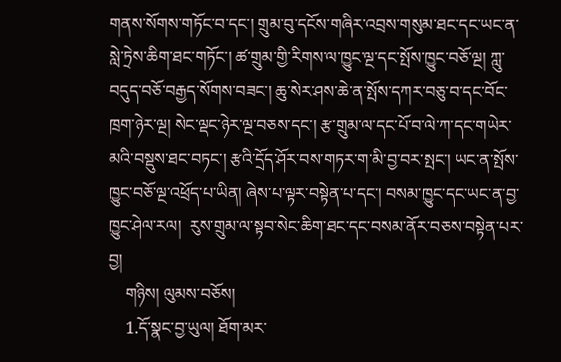གནས་སོགས་གཏོང་བ་དང་། གྲུམ་བུ་དངོས་གཞིར་འབྲས་གསུམ་ཐང་དང་ཡང་ན་སླེ་ཏྲེས་ཆིག་ཐང་གཏོང་། ཚ་གྲུམ་གྱི་རིགས་ལ་ཁྱུང་ལྔ་དང་སྤོས་ཁྱུང་བཅོ་ལྔ། ཀླུ་བདུད་བཅོ་བརྒྱད་སོགས་བཟང་། ཆུ་སེར་ཤས་ཆེ་ན་སྤོས་དཀར་བཅུ་བ་དང་བོང་ཁྲག་ཉེར་ལྔ། སེང་ལྡང་ཉེར་ལྔ་བཅས་དང་། རྩ་གྲུམ་ལ་དང་པོ་བ་ལེ་ཀ་དང་གཡེར་མའི་བསྡུས་ཐང་བཏང་། རྩའི་དྲོད་ཤོར་བས་གཏར་ག་མི་བྱ་བར་སྤང་། ཡང་ན་སྤོས་ཁྱུང་བཅོ་ལྔ་འཕྲོད་པ་ཡིན། ཞེས་པ་ལྟར་བསྟེན་པ་དང་། བསམ་ཁྱུང་དང་ཡང་ན་བྱ་ཁྱུང་ཤེལ་རལ།  རུས་གྲུམ་ལ་སྟབ་སེང་ཆིག་ཐང་དང་བསམ་ནོར་བཅས་བསྟེན་པར་བྱ།
    གཉིས། ལུམས་བཅོས།
    1.དོ་སྣང་བྱ་ཡུལ། ཐོག་མར་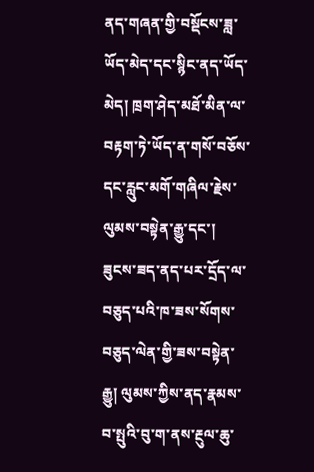ནད་གཞན་གྱི་བསྡོངས་ཟླ་ཡོད་མེད་དང་སྙིང་ནད་ཡོད་མེད། ཁྲག་ཤེད་མཐོ་མིན་ལ་བརྟག་ཏེ་ཡོད་ན་གསོ་བཅོས་དང་རླུང་མགོ་གཞིལ་རྗེས་ལུམས་བསྟེན་རྒྱུ་དང་། ཟུངས་ཟད་ནད་པར་དྲོད་ལ་བཅུད་པའི་ཁ་ཟས་སོགས་བཅུད་ལེན་གྱི་ཟས་བསྟེན་རྒྱུ། ལུམས་ཀྱིས་ནད་རྣམས་བ་སྤུའི་བུ་ག་ནས་རྔུལ་ཆུ་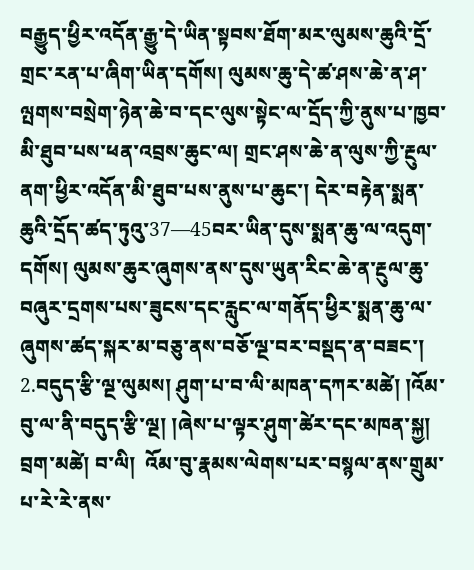བརྒྱུད་ཕྱིར་འདོན་རྒྱུ་དེ་ཡིན་སྟབས་ཐོག་མར་ལུམས་ཆུའི་དྲོ་གྲང་རན་པ་ཞིག་ཡིན་དགོས། ལུམས་ཆུ་དེ་ཚ་ཤས་ཆེ་ན་ཤ་ལྤགས་བསྲེག་ཉེན་ཆེ་བ་དང་ལུས་སྟེང་ལ་དྲོད་ཀྱི་ནུས་པ་ཁྱབ་མི་ཐུབ་པས་ཕན་འབྲས་ཆུང་ལ། གྲང་ཤས་ཆེ་ན་ལུས་ཀྱི་རྔུལ་ནག་ཕྱིར་འདོན་མི་ཐུབ་པས་ནུས་པ་ཆུང་། དེར་བརྟེན་སྨན་ཆུའི་དྲོད་ཚད་ཏུའུ་37—45བར་ཡིན་དུས་སྨན་ཆུ་ལ་འདུག་དགོས། ལུམས་ཆུར་ཞུགས་ནས་དུས་ཡུན་རིང་ཆེ་ན་རྔུལ་ཆུ་བཞུར་དྲགས་པས་ཟུངས་དང་རླུང་ལ་གནོད་ཕྱིར་སྨན་ཆུ་ལ་ཞུགས་ཚད་སྐར་མ་བཅུ་ནས་བཅོ་ལྔ་བར་བསྡད་ན་བཟང་། 2.བདུད་རྩི་ལྔ་ལུམས། ཤུག་པ་བ་ལི་མཁན་དཀར་མཚེ། །འོམ་བུ་ལ་ནི་བདུད་རྩི་ལྔ། །ཞེས་པ་ལྟར་ཤུག་ཚེར་དང་མཁན་སྐྱ། བྲག་མཚེ། བ་ལི།  འོམ་བུ་རྣམས་ལེགས་པར་བསྙལ་ནས་གྲུམ་པ་རེ་རེ་ནས་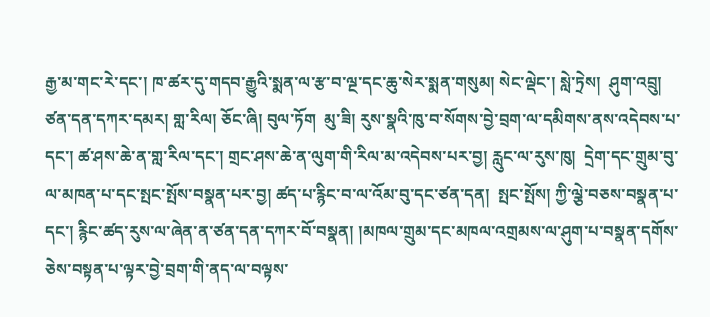རྒྱ་མ་གང་རེ་དང་། ཁ་ཚར་དུ་གདབ་རྒྱུའི་སྨན་ལ་རྩ་བ་ལྔ་དང་ཆུ་སེར་སྨན་གསུམ། སེང་ལྡེང་། སླེ་ཏྲེས།  ཤུག་འབྲུ། ཙན་དན་དཀར་དམར། གླ་རིལ། ཅོང་ཞི། བུལ་ཏོག  མུ་ཟི། རུས་སྣའི་ཁུ་བ་སོགས་བྱེ་བྲག་ལ་དམིགས་ནས་འདེབས་པ་དང་། ཚ་ཤས་ཆེ་ན་གླ་རིལ་དང་། གྲང་ཤས་ཆེ་ན་ལུག་གི་རིལ་མ་འདེབས་པར་བྱ། རླུང་ལ་རུས་ཁུ།  དྲེག་དང་གྲུམ་བུ་ལ་མཁན་པ་དང་སྤང་སྤོས་བསྣན་པར་བྱ། ཚད་པ་རྙིང་བ་ལ་འོམ་བུ་དང་ཙན་དན།  སྤང་སྤོས། ཀྱི་ལྕེ་བཅས་བསྣན་པ་དང་། རྙིང་ཚད་རུས་ལ་ཞེན་ན་ཙན་དན་དཀར་བོ་བསྣན། །མཁལ་གྲུམ་དང་མཁལ་འགྲམས་ལ་ཤུག་པ་བསྣན་དགོས་ཅེས་བསྟན་པ་ལྟར་བྱེ་བྲག་གི་ནད་ལ་བལྟས་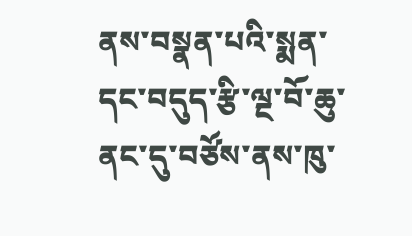ནས་བསྣན་པའི་སྨན་དང་བདུད་རྩི་ལྔ་བོ་ཆུ་ནང་དུ་བཙོས་ནས་ཁུ་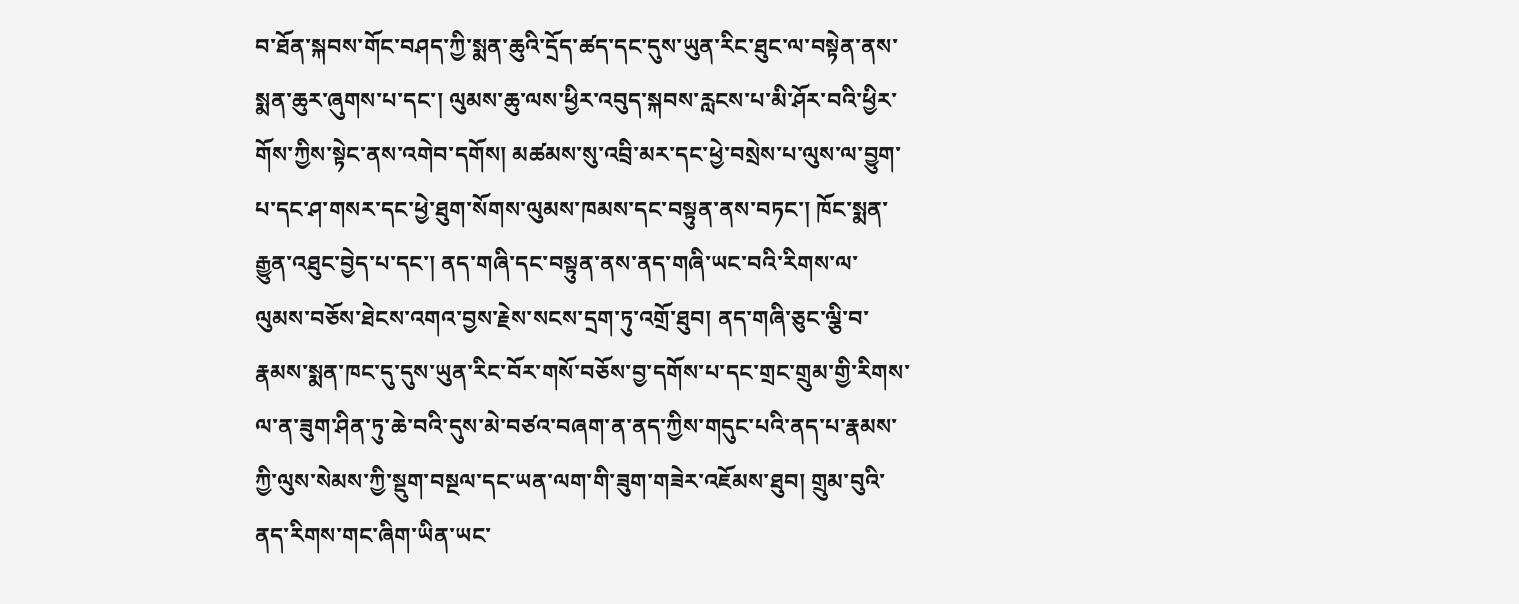བ་ཐོན་སྐབས་གོང་བཤད་ཀྱི་སྨན་ཆུའི་དྲོད་ཚད་དང་དུས་ཡུན་རིང་ཐུང་ལ་བསྟེན་ནས་སྨན་ཆུར་ཞུགས་པ་དང་། ལུམས་ཆུ་ལས་ཕྱིར་འབུད་སྐབས་རླངས་པ་མི་ཤོར་བའི་ཕྱིར་གོས་ཀྱིས་སྟེང་ནས་འགེབ་དགོས། མཚམས་སུ་འབྲི་མར་དང་ཕྱེ་བསྲེས་པ་ལུས་ལ་བྱུག་པ་དང་ཤ་གསར་དང་ཕྱེ་ཐུག་སོགས་ལུམས་ཁམས་དང་བསྟུན་ནས་བཏང་། ཁོང་སྨན་རྒྱུན་འཐུང་བྱེད་པ་དང་། ནད་གཞི་དང་བསྟུན་ནས་ནད་གཞི་ཡང་བའི་རིགས་ལ་ལུམས་བཅོས་ཐེངས་འགའ་བྱས་རྗེས་སངས་དྲག་ཏུ་འགྲོ་ཐུབ། ནད་གཞི་ཅུང་ལྕི་བ་རྣམས་སྨན་ཁང་དུ་དུས་ཡུན་རིང་བོར་གསོ་བཅོས་བྱ་དགོས་པ་དང་གྲང་གྲུམ་གྱི་རིགས་ལ་ན་ཟུག་ཤིན་ཏུ་ཆེ་བའི་དུས་མེ་བཙའ་བཞག་ན་ནད་ཀྱིས་གདུང་པའི་ནད་པ་རྣམས་ཀྱི་ལུས་སེམས་ཀྱི་སྡུག་བསྔལ་དང་ཡན་ལག་གི་ཟུག་གཟེར་འཇོམས་ཐུབ། གྲུམ་བུའི་ནད་རིགས་གང་ཞིག་ཡིན་ཡང་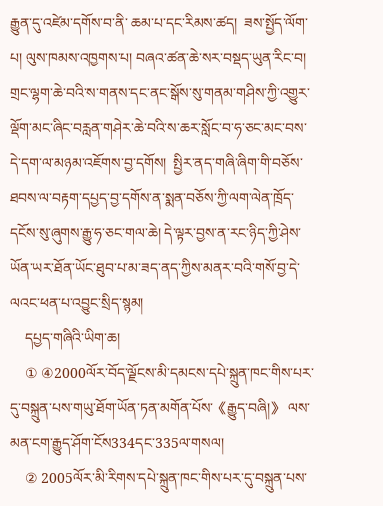རྒྱུན་དུ་འཛེམ་དགོས་བ་ནི་ ཆམ་པ་དང་རིམས་ཚད།  ཟས་སྤྱོད་ལོག་པ། ལུས་ཁམས་འཁྱགས་པ། བཞའ་ཚན་ཆེ་སར་བསྡད་ཡུན་རིང་བ། གྲང་ལྷག་ཆེ་བའི་ས་གནས་དང་ནང་སྒོས་སུ་གནམ་གཤིས་ཀྱི་འགྱུར་ལྡོག་མང་ཞིང་བརླན་གཤེར་ཆེ་བའི་ས་ཆར་སློང་བ་ཧ་ཅང་མང་བས་དེ་དག་ལ་མཉམ་འཇོགས་བྱ་དགོས།  སྤྱིར་ནད་གཞི་ཞིག་གི་བཅོས་ཐབས་ལ་བརྟག་དཔྱད་བྱ་དགོས་ན་སྨན་བཅོས་ཀྱི་ལག་ལེན་ཁྲོད་དངོས་སུ་ཞུགས་རྒྱུ་ཧ་ཅང་གལ་ཆེ། དེ་ལྟར་བྱས་ན་རང་ཉིད་ཀྱི་ཤེས་ཡོན་ཡར་ཐོན་ཡོང་ཐུབ་པ་མ་ཟད་ནད་ཀྱིས་མནར་བའི་གསོ་བྱ་དེ་ལའང་ཕན་པ་འབྱུང་སྲིད་སྙམ།
    དཔྱད་གཞིའི་ཡིག་ཆ།
    ① ④2000ལོར་བོད་ལྗོངས་མི་དམངས་དཔེ་སྐྲུན་ཁང་གིས་པར་དུ་བསྐྲུན་པས་གཡུ་ཐོག་ཡོན་ཏན་མགོན་པོས་《རྒྱུད་བཞི།》 ལས་མན་ངག་རྒྱུད་ཤོག་ངོས334དང་335ལ་གསལ།
    ② 2005ལོར་མི་རིགས་དཔེ་སྐྲུན་ཁང་གིས་པར་དུ་བསྐྲུན་པས་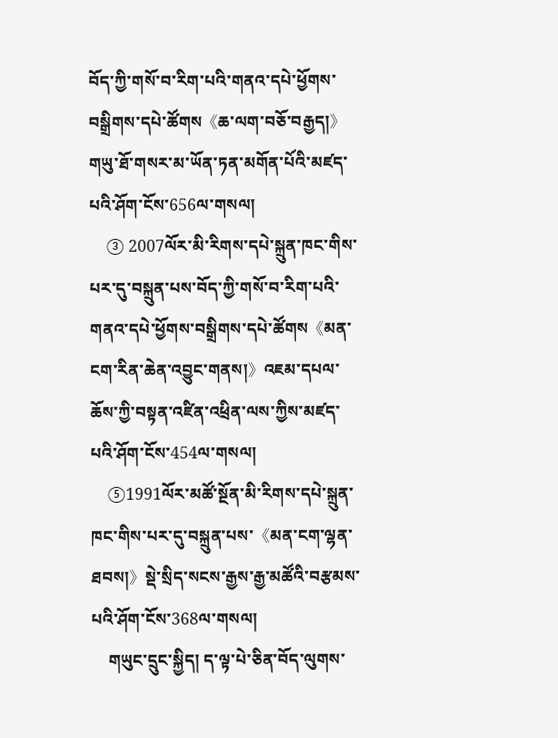བོད་ཀྱི་གསོ་བ་རིག་པའི་གནའ་དཔེ་ཕྱོགས་བསྒྲིགས་དཔེ་ཚོགས《ཆ་ལག་བཅོ་བརྒྱད།》གཡུ་ཐོ་གསར་མ་ཡོན་ཏན་མགོན་པོའི་མཛད་པའི་ཤོག་ངོས་656ལ་གསལ།
    ③ 2007ལོར་མི་རིགས་དཔེ་སྐྲུན་ཁང་གིས་པར་དུ་བསྐྲུན་པས་བོད་ཀྱི་གསོ་བ་རིག་པའི་གནའ་དཔེ་ཕྱོགས་བསྒྲིགས་དཔེ་ཚོགས《མན་ངག་རིན་ཆེན་འབྱུང་གནས།》འཇམ་དཔལ་ཆོས་ཀྱི་བསྟན་འཛིན་འཕྲིན་ལས་ཀྱིས་མཛད་པའི་ཤོག་ངོས་454ལ་གསལ།
    ⑤1991ལོར་མཚོ་སྔོན་མི་རིགས་དཔེ་སྐྲུན་ཁང་གིས་པར་དུ་བསྐྲུན་པས་《མན་ངག་ལྷན་ཐབས།》སྡེ་སྲིད་སངས་རྒྱས་རྒྱ་མཚོའི་བརྩམས་པའི་ཤོག་ངོས་368ལ་གསལ།
    གཡུང་དྲུང་སྐྱིད། ད་ལྟ་པེ་ཅིན་བོད་ལུགས་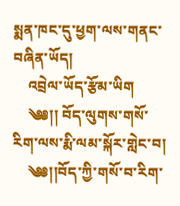སྨན་ཁང་དུ་ཕྱག་ལས་གནང་བཞིན་ཡོད།
    འབྲེལ་ཡོད་རྩོམ་ཡིག
    ༄༅།། བོད་ལུགས་གསོ་རིག་ལས་རྨི་ལམ་སྐོར་གླེང་བ།
    ༄༅།།བོད་ཀྱི་གསོ་བ་རིག་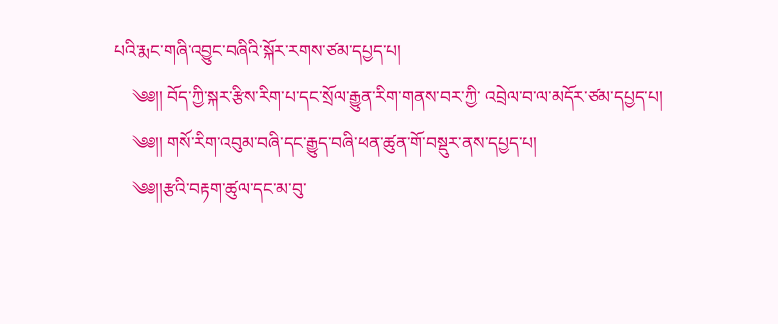པའི་རྨང་གཞི་འབྱུང་བཞིའི་སྐོར་རགས་ཙམ་དཔྱད་པ།
    ༄༅།། བོད་ཀྱི་སྐར་རྩིས་རིག་པ་དང་སྲོལ་རྒྱུན་རིག་གནས་བར་ཀྱི་ འབྲེལ་བ་ལ་མདོར་ཙམ་དཔྱད་པ།
    ༄༅།། གསོ་རིག་འབུམ་བཞི་དང་རྒྱུད་བཞི་ཕན་ཚུན་གོ་བསྡུར་ནས་དཔྱད་པ།
    ༄༅།།རྩའི་བརྟག་ཚུལ་དང་མ་བུ་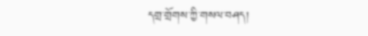དགྲ་གྲོགས་ཀྱི་གསལ་བཤད།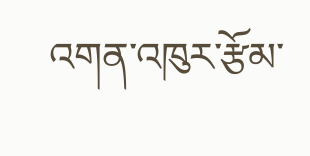འགན་འཁུར་རྩོམ་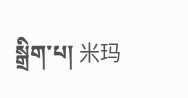སྒྲིག་པ། 米玛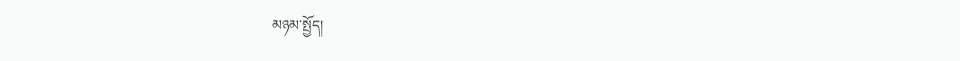མཉམ་སྤྱོད།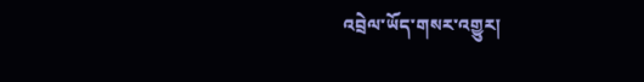འབྲེལ་ཡོད་གསར་འགྱུར།